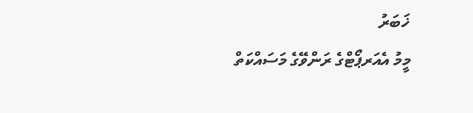ޚަބަރު
މީމު އެއަރޕޯޓްގެ ރަންވޭގެ މަސައްކަތް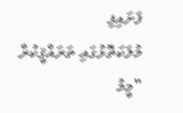ފަށައިފި
މުލަކަތޮޅުގައި ތަރައްޤީކުރާ "މީމު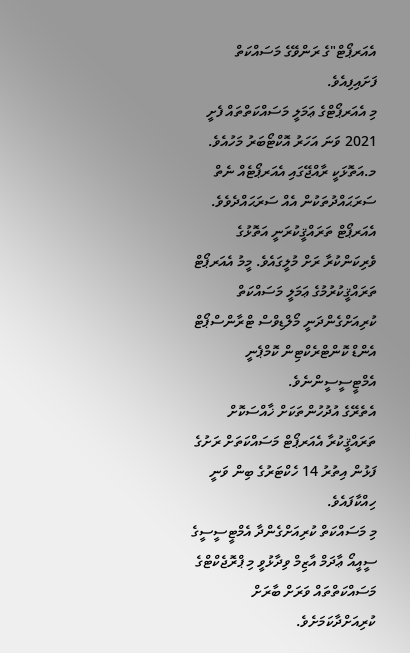އެއަރޕޯޓް"ގެ ރަންވޭގެ މަސައްކަތް ފަށައިފިއެވެ.
މި އެއަރޕޯޓްގެ ޢަމަލީ މަސައްކަތްތައް ފެށީ 2021 ވަނަ އަހަރު އޮކްޓޯބަރު މަހުއެވެ.
މ.އަތޮޅަކީ ރާއްޖޭގައި އެއަރޕޯޓެއް ނެތް ސަރަޙައްދުތަކުން އެއް ސަރަޙައްދެވެވެ. އެއަރޕޯޓް ތަރައްޤީކުރަނީ އަތޮޅުގެ ވެރިކަންކުރާ ރަށް މުލީގައެވެ. މީމު އެއަރޕޯޓް ތަރައްޤީކުރުމުގެ ޢަމަލީ މަސައްކަތް ކުރިއަށްގެންދަނީ މޯލްޑިވްސް ޓްރާންސްޕޯޓް އެންޑް ކޮންޓްރެކްޓިން ކޮމްޕެނީ އެމްޓީސީސީންނެވެ.
އެތެރޭގެ އުދުހުންތަކަށް ޚާއްސަކޮށް ތަރައްޤީކުރާ އެއަރޕޯޓް މަސައްކަތަށް ރަށުގެ ފަޅުން އިތުރު 14 ހެކްޓަރުގެ ބިން ވަނީ ހިއްކާފައެވެ.
މި މަސައްކަތް ކުރިއަށްގެންދާ އެމްޓީސީސީގެ ސީއީއޯ ޢާދަމް އާޒިމް ވިދާޅުވީ މި ޕްރޮޖެކްޓްގެ މަސައްކަތްތައް ވަރަށް ބާރަށް ކުރިއަށްދާކަމަށެވެ.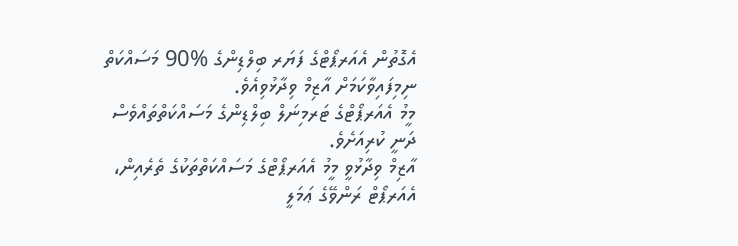އެގޮތުން އެއަރޕޯޓްގެ ފަޔަރ ބިލްޑިންގެ %90 މަސައްކަތް ނިމިފައިވާކަމަށް އާޒިމް ވިދާޅުވިއެވެ.
މީމު އެއަރޕޯޓްގެ ޓަރމިނަލް ބިލްޑިންގެ މަސައްކަތްތައްވެސް ދަނީ ކުރިއަށެވެ.
އާޒިމް ވިދާޅުވީ މީމު އެއަރޕޯޓްގެ މަސައްކަތްތަކުގެ ތެރެއިން، އެއަރޕޯޓް ރަންވޭގެ ޢަމަލީ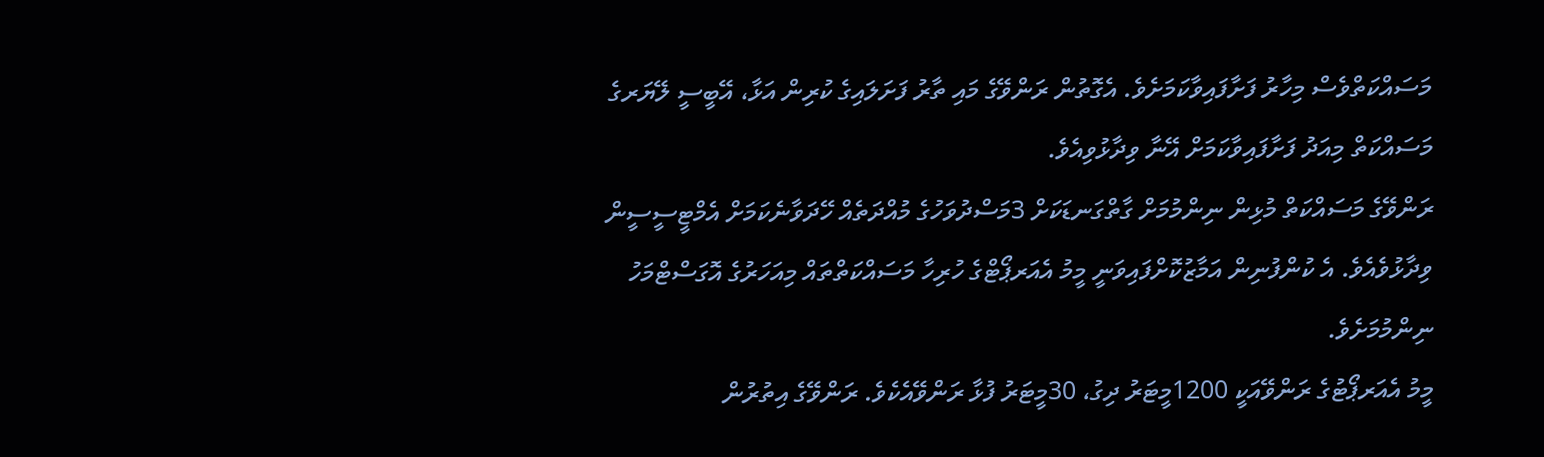މަސައްކަތްވެސް މިހާރު ފަށާފައިވާކަމަށެވެ. އެގޮތުން ރަންވޭގެ މައި ތާރު ފަށަލައިގެ ކުރިން އަޅާ، އޭބީސީ ލޭޔަރގެ މަސައްކަތް މިއަދު ފަށާފައިވާކަމަށް އޭނާ ވިދާޅުވިއެވެ.
ރަންވޭގެ މަސައްކަތް މުޅިން ނިންމުމަށް ގާތްގަނޑަކަށް 3މަސްދުވަހުގެ މުއްދަތެއް ހޭދަވާނެކަމަށް އެމްޓީސީސީން ވިދާޅުވެއެވެ. އެ ކުންފުނިން އަމާޒުކޮށްފައިވަނީ މީމު އެއަރޕޯޓްގެ ހުރިހާ މަސައްކަތްތައް މިއަހަރުގެ އޮގަސްޓްމަހު ނިންމުމަށެވެ.
މީމު އެއަރޕޯޓުގެ ރަންވޭއަކީ 1200މީޓަރު ދިގު، 30މީޓަރު ފުޅާ ރަންވޭއެކެވެ. ރަންވޭގެ އިތުރުން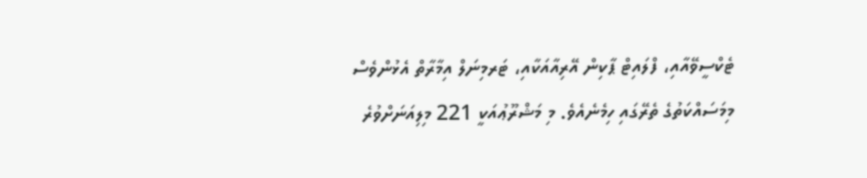ޓެކްސީވޭއާއި، ފްލައިޓް ޕާކިން އޭރިއާއަކާއި، ޓަރމިނަލް އިމާރާތް އެޅުންވެސް މިމަސައްކަތުގެ ތެރޭގައި ހިމެނެއެވެ. މި މަޝްރޫޢުއަކީ 221 މިލިއަނަށްވުރެ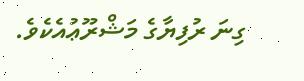ގިނަ ރުފިޔާގެ މަޝްރޫޢުއެކެވެ.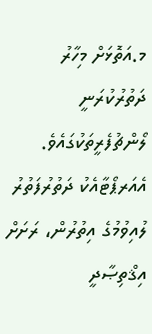މ.އަތޮޅަށް މިހާރު ދަތުރުކުރަނީ ލޯންޗުފެރީތަކުގައެވެ. އެއަރޕޯޓާއެކު ދަތުރުފަތުރު ލުއިވުމުގެ އިތުރުން، ރަށަށް އިޤްތިޞާދީ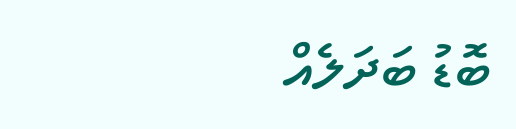ބޮޑު ބަދަލެއް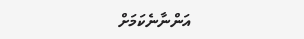އަންނާނެކަމަށް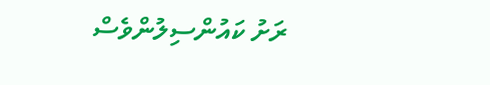ރަށު ކައުންސިލުންވެސް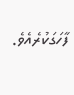ފާހަގަކުރެއެވެ.